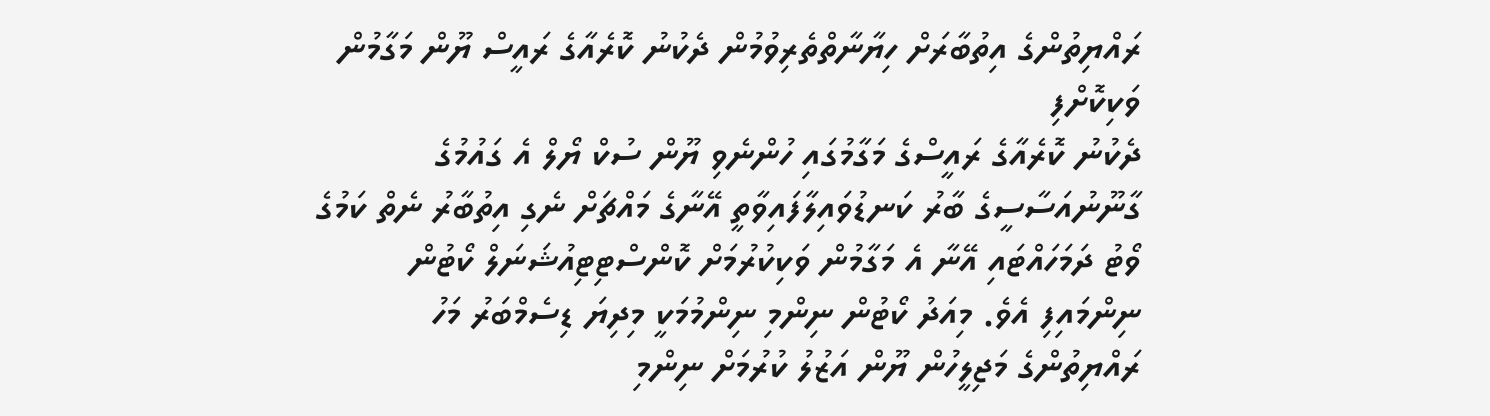ރައްޔިތުންގެ އިތުބާރަށް ހިޔާނާތްތެރިވުމުން ދެކުނު ކޮރެއާގެ ރައީސް ޔޫން މަގާމުން ވަކިކޮށްފި
ދެކުނު ކޮރެއާގެ ރައީސްގެ މަގާމުގައި ހުންނެވި ޔޫން ސުކް ޔޯލް އެ ގައުމުގެ ގާނޫނުއަސާސީގެ ބާރު ކަނޑުވައިލާފައިވާތީ އޭނާގެ މައްޗަށް ނެގި އިތުބާރު ނެތް ކަމުގެ ވޯޓު ދަމަހައްޓައި އޭނާ އެ މަގާމުން ވަކިކުރުމަށް ކޮންސްޓިޓިއުޝަނަލް ކޯޓުން ނިންމައިފި އެވެ. މިއަދު ކޯޓުން ނިންމި ނިންމުމަކީ މިދިޔަ ޑިސެމްބަރު މަހު ރައްޔިތުންގެ މަޖިލީހުން ޔޫން އަޒުލު ކުރުމަށް ނިންމި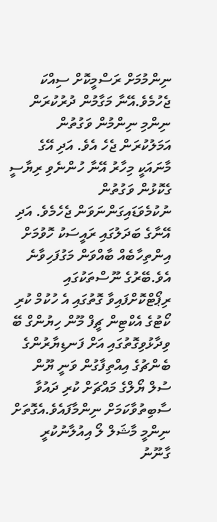ނިންމުމަށް ރަސްމީކޮށް ސިއްކަ ޖެހުމެވެ.އޭނާ މަގާމުން ދުރުކުރަން ނިންމި ނިންމުން ވަގުތުން އަމަލުކުރަން ޖެހެ އެވެ. އަދި އޭގެ މާނައަކީ މިހާރު އޭނާ ހުންނެވި ރިޔާސީ ގެކޮޅުން ވަގުތުން ނުކުމެވަޑައިގަންނަވަން ޖެހެމެވެ. އަދި އޭނާގެ ބަދަލުގައި ރައީސަކު ހޮވުމަށް އިންތިހާބެއް ބާއްވަން މަގުފަހިވާނެ އެވެ.ބޭރުގެ ނޫސްތަކުގައި ރިޕޯޓްކޮށްފައިވާ ގޮތުގައި އެ ހުކުމް ކުރި ކޯޓުގެ އެކްޓިން ޗީފް މޫން ހިޔުންގް ބޭ ވިދާޅުވިގޮތުގައި އަށް ފަނޑިޔާރުންގެ ބެންޗުގެ އިއްތިފާގުން ވަނީ ޔޫން ސުލް ޔޯލްގެ މައްޗަށް ކުރި ދައުވާ ސާބިތުވާކަމަށް ނިންމާފައެވެ.އެގޮތަށް ނިންމީ މާޝަލް ލޯ އިއުލާނުކުރީ ގާނޫނު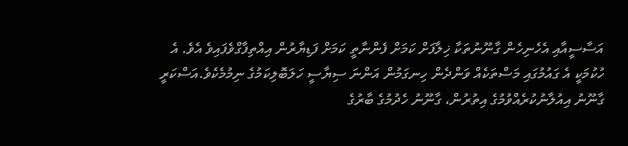އަސާސީއާއި އެހެނިހެން ގާނޫނުތަކާ ޚިލާފަށް ކަމަށް ފެންނާތީ ކަމަށް ފަޑިޔާރުން އިއްތިފާގްވެފައިވެ އެވެ. އެ ހުކުމަކީ އެ ގައުމުގައި މަސްތަކެއް ވަންދެން ހިނގަމުން އަންނަ ސިޔާސީ ހަލަބޮލިކަމުގެ ނިމުމެކެވެ.އަސްކަރީ ގާނޫނު އިއުލާނުކުރެއްވުމުގެ އިތުރުން، ގާނޫނު ހެދުމުގެ ބާރުގެ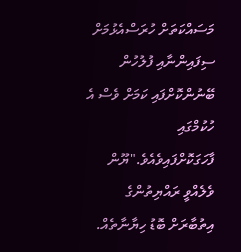މަސައްކަތަށް ހުރަސްއެޅުމަށް ސިފައިންނާއި ފުލުހުން ބޭނުންކޮށްފައި ކަމަށް ވެސް އެ ހުކުމްގައި ފާހަގަކޮށްފައިވެއެވެ."ޔޫން ވެލެއްވީ ރައްޔިތުންގެ އިތުބާރަށް ބޮޑު ހިޔާނާތެއް.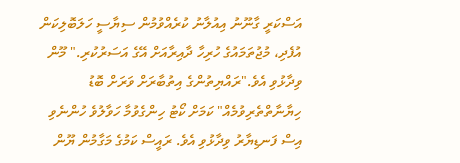އަސްކަރީ ގާނޫނު އިއުލާނު ކުރެއްވުމުން ސިޔާސީ ހަލަބޮލިކަން އުފެދި، މުޖުތަމައުގެ ހުރިހާ ދާއިރާއަށް އޭގެ އަސަރުކުރި." މޫން ވިދާޅުވި އެވެ."ރައްޔިތުންގެ އިތުބާރަށް ވަރަށް ބޮޑު ހިޔާނާތްތެރިވުމެއް" ކަމަށް ކޯޓު ހިންގެވުމާ ހަވާލުވެ ހުންނެވި އިސް ފަނޑިޔާރު ވިދާޅުވި އެވެ. ރައީސް ކަމުގެ މަގާމުން ޔޫން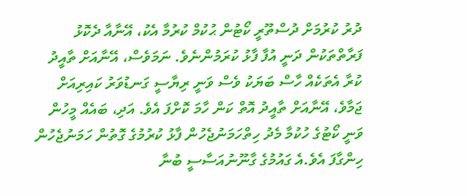ދުރު ކުރުމަށް ދުސްތޫރީ ކޯޓުން ޙުކުމް ކުރުމާ އެކު، އޭނާއާ ދެކޮޅު ފަރާތްތަކުން ދަނީ އުފާ ފާޅު ކުރަމުންނެވެ. ނަމަވެސް، އޭނާއަށް ތާއީދު ކުރާ އެތަކެއް ހާސް ބަޔަކު ވެސް ވަނީ ރިޔާސީ ގަނޑުވަރު ކައިރިއަށް ޖަމާވެ، އޭނާއަށް ތާއީދު އޮތް ކަން ހާމަ ކޮށްފަ އެވެ. އަދި، ބައެއް މީހުން ވަނީ ކޯޓުގެ ހުކުމާ މެދު ހިތްހަމަނުޖެހުން ފާޅު ކުރުމުގެ ގޮތުން ހަމަނުޖެހުން ހިންގާފަ އެވެ.އެ ގައުމުގެ ގާނޫނުއަސާސީ ބުނާ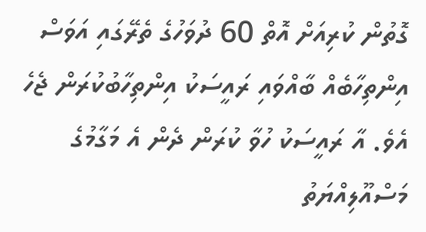ގޮތުން ކުރިއަށް އޮތް 60 ދުވަހުގެ ތެރޭގައި އަވަސް އިންތިހާބެއް ބާއްވައި ރައީސަކު އިންތިހާބުކުރަން ޖެހެ އެވެ. އާ ރައީސަކު ހުވާ ކުރަން ދެން އެ މަގާމުގެ މަސްއޫލިއްޔަތު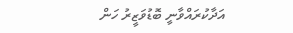އަދާކުރައްވާނީ ބޮޑުވަޒީރު ހަން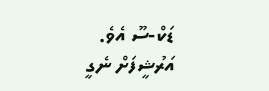ޑަކް-ސޫ އެވެ.
އަރުޝީފަށް ނެގީ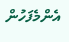އެންމެފަހުން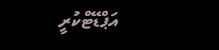އަޕްޑޭޓްކުރީ